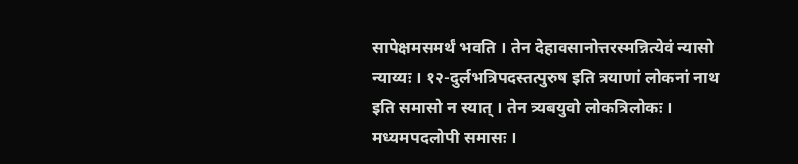सापेक्षमसमर्थं भवति । तेन देहावसानोत्तरस्मन्नित्येवं न्यासो न्याय्यः । १२-दुर्लभत्रिपदस्तत्पुरुष इति त्रयाणां लोकनां नाथ इति समासो न स्यात् । तेन त्र्यबयुवो लोकत्रिलोकः । मध्यमपदलोपी समासः ।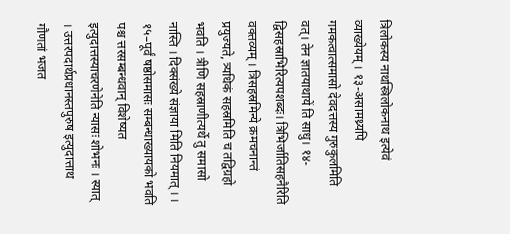त्रिलोकस्य नाथस्त्रिलोकनाथ इत्येवं व्याख्येयम् । १३-असामथ्र्यपि गमकत्वात्समासो देवदत्तस्य गुरुकुलमिति वत्। तेन ज्ञातयाथायें ति साधु। १४-द्विसहस्राभिरित्यपशब्दः। त्रिभिर्जातिसहनैरिति वक्तव्यम् । त्रिसहस्रमिन्ये क्रमचनान्तं प्रयुज्यते, त्र्यधिकं सहस्रमिति च तद्विग्रहो भवति । त्रीणि सहस्राणीत्यर्थे तु समासो नास्ति । दिक्संख्ये संज्ञाया मिति नियमात् । । १५–पूर्वं षष्ठोसमासः सम्बन्धाख्यायको भवति पश्च त्तरसम्बन्धवान् विशेष्यत इत्युदात्तस्याचरणेनेति न्यासः शोभनः । स्यात् । उत्तरपदार्थप्रधानस्तपुरुष इत्युदात्ताथ गौणतां भजत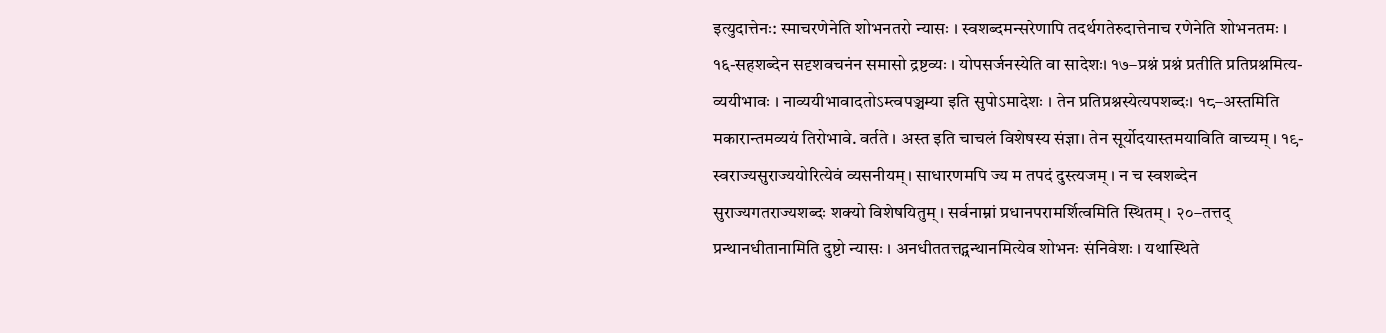इत्युदात्तेनः: स्माचरणेनेति शोभनतरो न्यासः । स्वशब्दमन्सरेणापि तदर्थगतेरुदात्तेनाच रणेनेति शोभनतमः । १६-सहशब्देन सदृशवचनंन समासो द्रष्टव्यः । योपसर्जनस्येति वा सादेशः। १७–प्रश्नं प्रश्नं प्रतीति प्रतिप्रश्नमित्य- व्ययीभावः । नाव्ययीभावादतोऽम्त्वपञ्चम्या इति सुपोऽमादेशः । तेन प्रतिप्रश्नस्येत्यपशब्दः। १८–अस्तमिति मकारान्तमव्ययं तिरोभावे. वर्तते । अस्त इति चाचलं विशेषस्य संज्ञा। तेन सूर्योदयास्तमयाविति वाच्यम् । १९-स्वराज्यसुराज्ययोरित्येवं व्यसनीयम्। साधारणमपि ज्य म तपदं दुस्त्यजम् । न च स्वशब्देन सुराज्यगतराज्यशब्दः शक्यो विशेषयितुम् । सर्वनाम्नां प्रधानपरामर्शित्वमिति स्थितम् । २०–तत्तद् प्रन्थानधीतानामिति दुष्टो न्यासः । अनधीततत्तद्ग्रन्थानमित्येव शोभनः संनिवेशः । यथास्थिते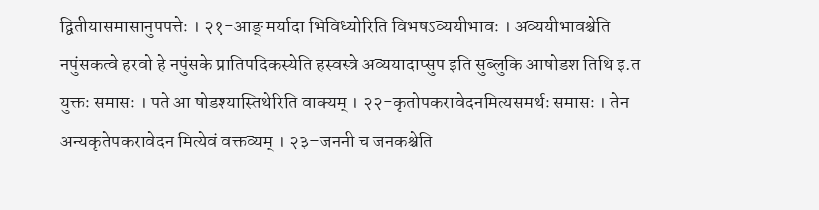द्वितीयासमासानुपपत्तेः । २१-आङ् मर्यादा भिविध्योरिति विभषऽव्ययीभावः । अव्ययीभावश्चेति नपुंसकत्वे हरवो हे नपुंसके प्रातिपदिकस्येति हस्वस्त्रे अव्ययादाप्सुप इति सुब्लुकि आषोडश तिथि इ.त युक्तः समासः । पते आ षोडश्यास्तिथेरिति वाक्यम् । २२-कृतोपकरावेदनमित्यसमर्थः समासः । तेन अन्यकृतेपकरावेदन मित्येवं वक्तव्यम् । २३–जननी च जनकश्चेति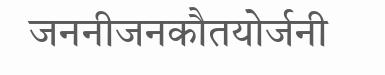जननीजनकौतयोर्जनी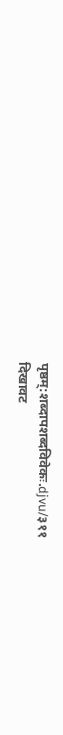पृष्ठम्:शब्दापशब्दविवेकः.djvu/३११
दिखावट